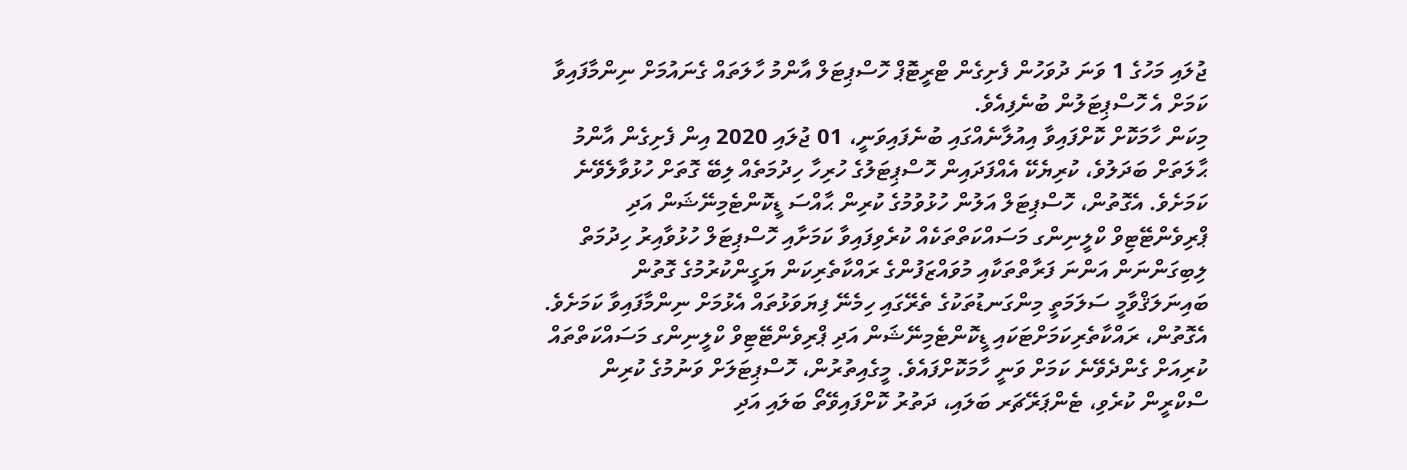ޖުލައި މަހުގެ 1 ވަނަ ދުވަހުން ފެށިގެން ޓްރީޓޮޕް ހޮސްޕިޓަލް އާންމު ހާލަތައް ގެނައުމަށް ނިންމާފައިވާ ކަމަށް އެ ހޮސްޕިޓަލުން ބުނެފިއެވެ.
މިކަން ހާމަކޮށް ކޮށްފައިވާ އިއުލާނެއްގައި ބުނެފައިވަނީ، 01 ޖުލައި 2020 އިން ފެށިގެން އާންމު ޙާލަތަށް ބަދަލުވެ، ކުރިޔެކޭ އެއްފަދައިން ހޮސްޕިޓަލުގެ ހުރިހާ ހިދުމަތެއް ލިބޭ ގޮތަށް ހުޅުވާލެވޭނެ ކަމަށެވެ. އެގޮތުން، ހޮސްޕިޓަލް އަލުން ހުޅުވުމުގެ ކުރިން ޙާއްސަ ޑީކޮންޓެމިނޭޝަން އަދި ޕްރިވެންޓޭޓިވް ކްލީނިންގ މަސައްކަތްތަކެއް ކުރެވިފައިވާ ކަމަށާއި ހޮސްޕިޓަލް ހުޅުވާއިރު ހިދުމަތް ލިބިގަންނަން އަންނަ ފަރާތްތަކާއި މުވައްޒަފުންގެ ރައްކާތެރިކަން ޔަގީންކުރުމުގެ ގޮތުން ބައިނަލަޤްވާމީ ސަލަމަތީ މިންގަނޑުތަކުގެ ތެރޭގައި ހިމެނޭ ފިޔަވަޅުތައް އެޅުމަށް ނިންމާފައިވާ ކަމަށެވެ.
އެގޮތުން، ރައްކާތެރިކަމަށްޓަކައި ޑީކޮންޓެމިނޭޝަން އަދި ޕްރިވެންޓޭޓިވް ކްލީނިންގ މަސައްކަތްތައް ކުރިއަށް ގެންދެވޭނެ ކަމަށް ވަނީ ހާމަކޮށްފައެވެ. މީގެއިތުރުން، ހޮސްޕިޓަލަށް ވަނުމުގެ ކުރިން ސްކްރީން ކުރެވި، ޓެންޕަރޭޗަރ ބަލައި، ދަތުރު ކޮށްފައިވޭތޯ ބަލައި އަދި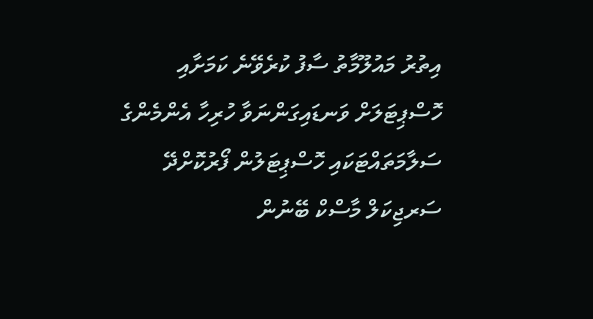އިތުރު މައުލޫމާތު ސާފު ކުރެވޭނެ ކަމަށާއި ހޮސްޕިޓަލަށް ވަނޑައިގަންނަވާ ހުރިހާ އެންމެންގެ ސަލާމަތައްޓަކައި ހޮސްޕިޓަލުން ފޯރުކޮށްދޭ ސަރޖިކަލް މާސްކް ބޭނުން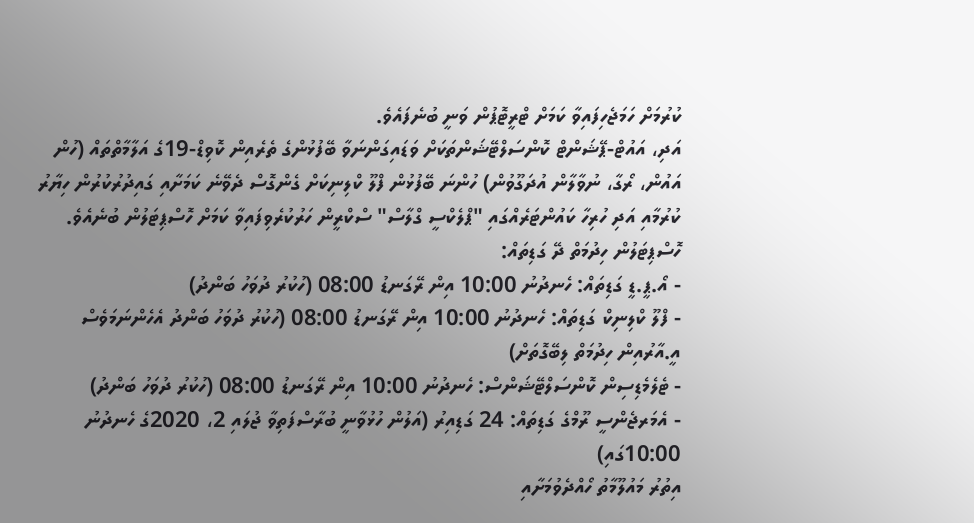ކުރުމަށް ހަމަޖެހިފައިވާ ކަމަށް ޓްރީޓޮޕުން ވަނީ ބުނެފައެވެ.
އަދި، އައުޓް-ޕޭޝަންޓް ކޮންސަލްޓޭޝަންތަކަށް ވަޑައިގަންނަވާ ބޭފުޅުންގެ ތެރެއިން ކޮވިޑް-19ގެ އަލާމާތްތައް (ހުން އައުން، ރޯގާ، ނުވާލާން އުދަގޫވުން) ހުންނަ ބޭފުޅުން ފްލޫ ކްލިނިކަށް ގެންގޮސް ދެވޭނެ ކަމަށާއި ގައިދުރުކުރުން ހިޔާރު ކުރުމާއި އަދި ހުރިހާ ކައުންޓަރެއްގައި "ޕްލެކްސީ ގްލާސް" ސްކްރީން ހަރުކުރެވިފައިވާ ކަމަށް ހޮސްޕިޓަލުން ބުނެއެވެ.
ހޮސްޕިޓަލުން ހިދުމަތް ދޭ ގަޑިތައް:
- އޯ.ޕީ.ޑީ ގަޑިތައް: ހެނދުނު 10:00 އިން ރޭގަނޑު 08:00 (ހުކުރު ދުވަހު ބަންދު)
- ފްލޫ ކްލިނިކް ގަޑިތައް: ހެނދުނު 10:00 އިން ރޭގަނޑު 08:00 (ހުކުރު ދުވަހު ބަންދު އެހެންނަމަވެސް އީ.އާރުއިން ހިދުމަތް ލިބޭގޮތަށް)
- ޓެލެމެޑިސިން ކޮންސަލްޓޭޝަންސް: ހެނދުނު 10:00 އިން ރޭގަނޑު 08:00 (ހުކުރު ދުވަހު ބަންދު)
- އެމަރޖެންސީ ރޫމްގެ ގަޑިތައް: 24 ގަޑިއިރު (އަލުން ހުޅުވާނީ ބުރާސްފަތިވާ ޖުލައި 2، 2020ގެ ހެނދުނު 10:00ގައި)
އިތުރު މައުލޫމާތު ހޯއްދެވުމަށާއި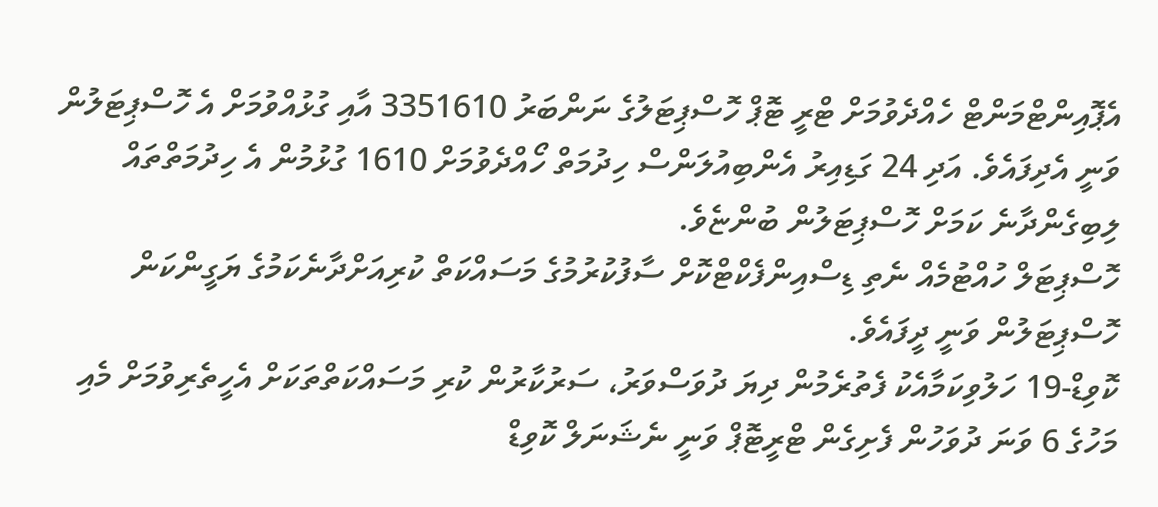އެޕޮއިންޓްމަންޓް ހެއްދެވުމަށް ޓްރީ ޓޮޕް ހޮސްޕިޓަލުގެ ނަންބަރު 3351610 އާއި ގުޅުއްވުމަށް އެ ހޮސްޕިޓަލުން ވަނީ އެދިފައެވެ. އަދި 24 ގަޑިއިރު އެންބިއުލަންސް ހިދުމަތް ހޯއްދެވުމަށް 1610 ގުޅުމުން އެ ހިދުމަތްތައް ލިބިގެންދާނެ ކަމަށް ހޮސްޕިޓަލުން ބުންޏެވެ.
ހޮސްޕިޓަލް ހުއްޓުމެއް ނެތި ޑިސްއިންފެކްޓްކޮށް ސާފުކުރުމުގެ މަސައްކަތް ކުރިއަށްދާނެކަމުގެ ޔަގީންކަން ހޮސްޕިޓަލުން ވަނީ ދީފައެވެ.
ކޮވިޑް-19 ހަލުވިކަމާއެކު ފެތުރެމުން ދިޔަ ދުވަސްވަރު، ސަރުކާރުން ކުރި މަސައްކަތްތަކަށް އެހީތެރިވުމަށް މެއި މަހުގެ 6 ވަނަ ދުވަހުން ފެށިގެން ޓްރީޓޮޕް ވަނީ ނެޝަނަލް ކޮވިޑް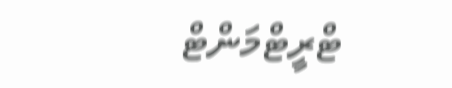ޓްރީޓްމަންޓް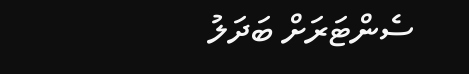ސެންޓަރަށް ބަދަލު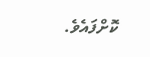ކޮށްފައެވެ.